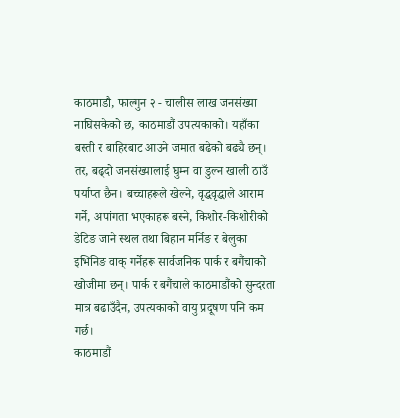काठमाडौ, फाल्गुन २ - चालीस लाख जनसंख्या नाघिसकेको छ, काठमाडौं उपत्यकाको। यहाँका बस्ती र बाहिरबाट आउने जमात बढेको बढ्यै छन्। तर, बढ्दो जनसंख्यालाई घुम्न वा डुल्न खाली ठाउँ पर्याप्त छैन। बच्चाहरूले खेल्ने, वृद्धवृद्धाले आराम गर्ने, अपांगता भएकाहरू बस्ने, किशोर-किशोरीको डेटिङ जाने स्थल तथा बिहान मर्निङ र बेलुका इभिनिङ वाक् गर्नेहरू सार्वजनिक पार्क र बगैंचाको खोजीमा छन्। पार्क र बगैंचाले काठमाडौंको सुन्दरता मात्र बढाउँदैन, उपत्यकाको वायु प्रदूषण पनि कम गर्छ।
काठमाडौं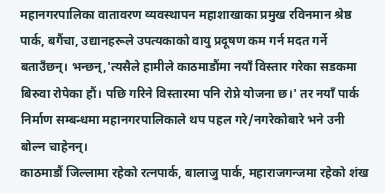महानगरपालिका वातावरण व्यवस्थापन महाशाखाका प्रमुख रविनमान श्रेष्ठ पार्क, बगैंचा, उद्यानहरूले उपत्यकाको वायु प्रदूषण कम गर्न मदत गर्ने बताउँछन्। भन्छन्,'त्यसैले हामीले काठमाडौंमा नयाँ विस्तार गरेका सडकमा बिरुवा रोपेका हौं। पछि गरिने विस्तारमा पनि रोप्ने योजना छ।' तर नयाँ पार्क निर्माण सम्बन्धमा महानगरपालिकाले थप पहल गरे/नगरेकोबारे भने उनी बोल्न चाहेनन्।
काठमाडौं जिल्लामा रहेको रत्नपार्क, बालाजु पार्क, महाराजगन्जमा रहेको शंख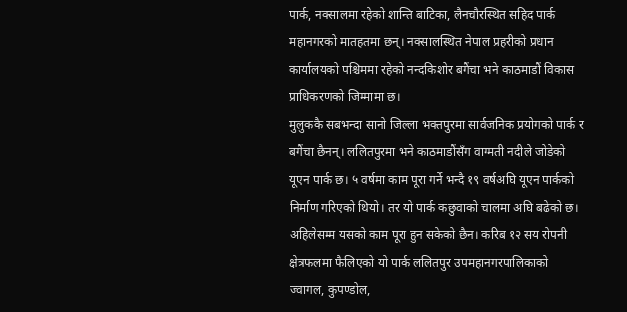पार्क, नक्सालमा रहेको शान्ति बाटिका, लैनचौरस्थित सहिद पार्क महानगरको मातहतमा छन्। नक्सालस्थित नेपाल प्रहरीको प्रधान कार्यालयको पश्चिममा रहेको नन्दकिशोर बगैंचा भने काठमाडौं विकास प्राधिकरणको जिम्मामा छ।
मुलुककै सबभन्दा सानो जिल्ला भक्तपुरमा सार्वजनिक प्रयोगको पार्क र बगैंचा छैनन्। ललितपुरमा भने काठमाडौंसँग वाग्मती नदीले जोडेको यूएन पार्क छ। ५ वर्षमा काम पूरा गर्ने भन्दै १९ वर्षअघि यूएन पार्कको निर्माण गरिएको थियो। तर यो पार्क कछुवाको चालमा अघि बढेको छ। अहिलेसम्म यसको काम पूरा हुन सकेको छैन। करिब १२ सय रोपनी क्षेत्रफलमा फैलिएको यो पार्क ललितपुर उपमहानगरपालिकाको ज्वागल, कुपण्डोल,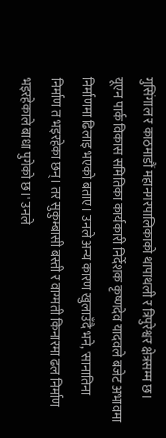गुसिंगाल र काठमाडौं महानगरपालिकाको थापाथली र त्रिपुरेश्वर क्षेत्रसम्म छ। यूएन पार्क विकास समितिका कार्यकारी निर्देशक कृष्णदेव यादवले बजेट अभावमा निर्माणमा ढिलाइ भएको बताए। उनले अन्य कारण खुलाउँदै भने, 'सानातिना निर्माण त भइरहेका छन्। तर सुकुम्बासी बस्ती र वाग्मती किनारमा ढल निर्माण भइरहेकाले बाधा पुगेको छ।' उनले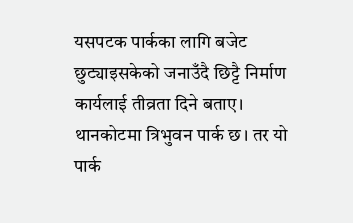यसपटक पार्कका लागि बजेट छुट्याइसकेको जनाउँदै छिट्टै निर्माण कार्यलाई तीव्रता दिने बताए। थानकोटमा त्रिभुवन पार्क छ। तर यो पार्क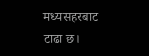मध्यसहरबाट टाढा छ।